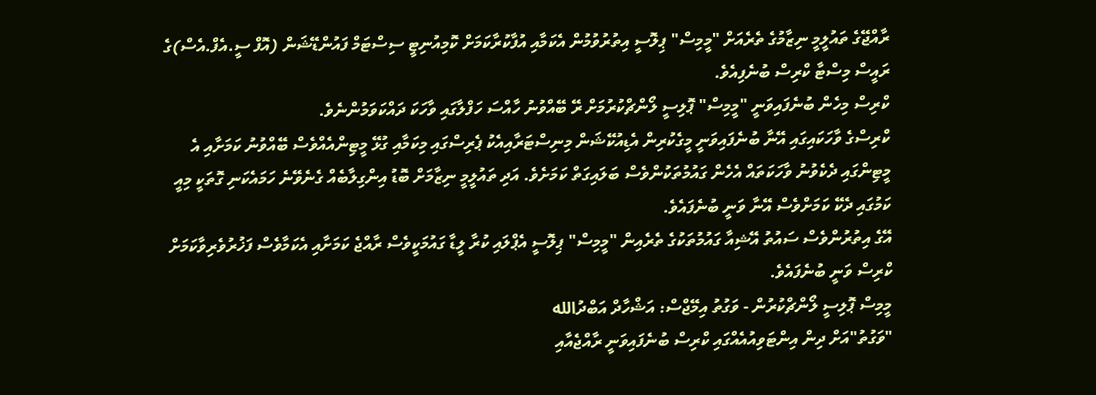ރާއްޖޭގެ ތައުލީމީ ނިޒާމުގެ ތެރެއަށް "މީމިސް" ޕިލޮސީ އިތުރުވުމުން އެކަމާއި އުފާކުރާކަމަށް ކޮމިއުނިޓީ ސިސްޓަމް ފައުންޑޭޝަން (އޮފް ސީ.އެފް.އެސް)ގެ ރައީސް މިސްޓާ ކްރިސް ބުނެފިއެވެ.
ކްރިސް މިހެން ބުނެފައިވަނީ "މީމިސް" ޕޮލިސީ ލޯންޗްކުރުމަށް ރޭ ބޭއްވުނު ހާއްސަ ހަފްލާގައި ވާހަކަ ދައްކަވަމުންނެވެ.
ކްރިސްގެ ވާހަކައިގައި އޭނާ ބުނެފައިވަނީ މީގެކުރިން އެޑިއުކޭޝަން މިނިސްޓަރާއިއެކު ޕެރިސްގައި މިކަމާއި ގުޅޭ މީޓިންއެއްވެސް ބޭއްވުނު ކަމަށާއި އެ މީޓިންގައި ދެކެވުނު ވާހަކަތައް އެހެން ގައުމުތަކުންވެސް ބަލައިގަތް ކަމަށެވެ. އަދި ތައުލީމީ ނިޒާމަށް ބޮޑު އިންގިލާބެއް ގެނެވޭނެ ހަމައެކަނި ގޮތަކީ މިއީ ކަމުގައި ދެކޭ ކަމަށްވެސް އޭނާ ވަނީ ބުނެފައެވެ.
އޭގެ އިތުރުންވެސް ސައުތު އޭޝިއާ ގައުމުތަކުގެ ތެރެއިން "މީމިސް" ޕިލޮސީ އެޕްލައި ކުރާ ލީޑާ ގައުމަކީވެސް ރާއްޖެ ކަމަށާއި އެކަމާވެސް ފަޚުރުވެރިވާކަމަށް ކްރިސް ވަނީ ބުނެފައެވެ.
މީމިސް ޕޮލިސީ ލޯންޗްކުރުން - ވަގުތު އިމޭޖްސް: އަޝްހާދް އަބްދުالله
"ވަގުތު"އަށް ދިން އިންޓަވިއުއެއްގައި ކްރިސް ބުނެފައިވަނީ ރާއްޖެއާއި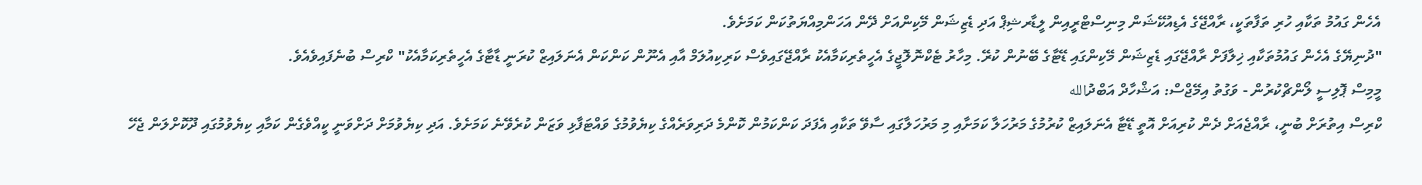އެހެން ގައުމު ތަކާއި ހުރި ތަފާތަކީ، ރާއްޖޭގެ އެޑިއުކޭޝަން މިނިސްޓްރީއިން ލީޑާރޝިޕް އަދި ޑެޒިޝަން މޭކިންއަށް ދޭން އަހަންމިއްޔަތުކަން ކަމަށެވެ.
"ދުނިޔޭގެ އެހެން ގައުމުތަކާއި ޚިލާފަށް ރާއްޖޭގައި ޑެޒިޝަން މޭކިންގައި ޑޭޓާގެ ބޭނުން ކުރޭ. މިހާރު ޓެކްނޮލޮޖީގެ އެހީތެރިކަމާއެކު ރާއްޖޭގައިވެސް ކަރިކިއުލަމް އާއި އެނޫން ކަންކަން އެނަލައިޒް ކުރަނީ ޑާޓާގެ އެހީތެރިކަމާއެކު" ކްރިސް ބުނެފައިވެއެވެ.
މީމިސް ޕޮލިސީ ލޯންޗްކުރުން - ވަގުތު އިމޭޖްސް: އަޝްހާދް އަބްދުالله
ކްރިސް އިތުރަށް ބުނީ، ރާއްޖެއަށް ދެން ކުރިއަށް އޮތީ ޑޭޓާ އެނަލައިޒް ކުރުމުގެ މަރުހަލާ ކަމަށާއި މި މަރުހަލާގައި ސާވޭ ތަކާއި އެފަދަ ކަންކަމުން ކޮންމެ ދަރިވަރެއްގެ ކިޔެވުމުގެ ވައްޓަފާޅި ވަޒަން ކުރެވޭނެ ކަމަށެވެ. އަދި ކިޔެވުމަށް ދަށްވަނީ ކީއްވެގެން ކަމާއި ކިޔެވުމުގައި ދޫކޮށްލަން ޖެހޭ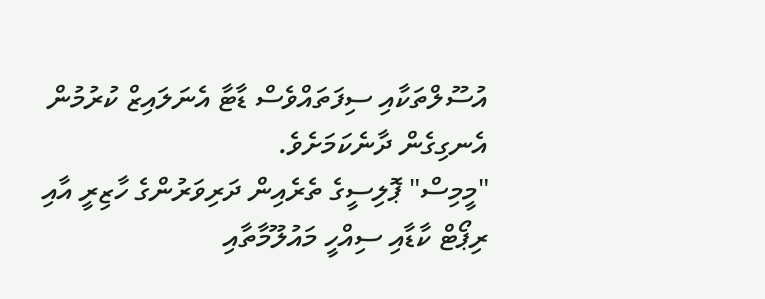އުސޫލްތަކާއި ސިފަތައްވެސް ޑާޓާ އެނަލައިޒް ކުރުމުން އެނގިގެން ދާނެކަމަށެވެ.
"މީމިސް" ޕޮލިސީގެ ތެރެއިން ދަރިވަރުންގެ ހާޒިރީ އާއި ރިޕޯޓް ކާޑާއި ސިއްހީ މައުލޫމާތާއި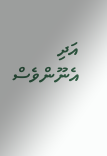އަދި އެނޫންވެސް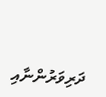ދަރިވަރުންނާއި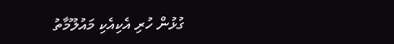ގުޅުން ހުރި އެކިއެކި މައުލޫމާތު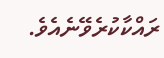ރައްކާކުރެވޭނެއެވެ.